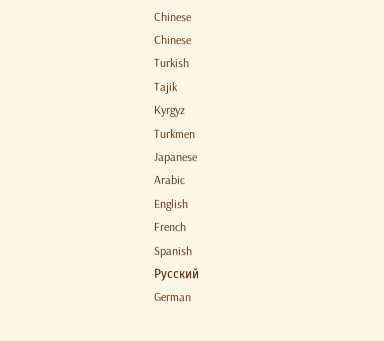Chinese
Chinese
Turkish
Tajik
Kyrgyz
Turkmen
Japanese
Arabic
English
French
Spanish
Русский
German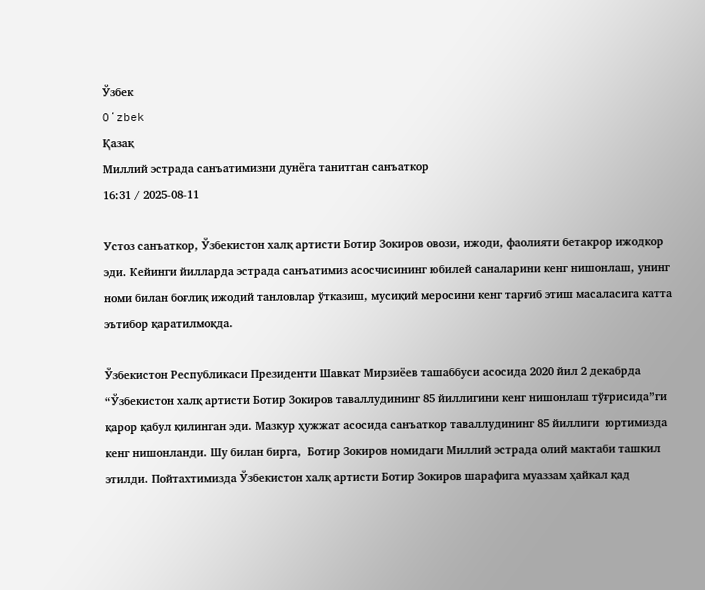Ўзбек
Oʻzbek
Қазақ
Миллий эстрада санъатимизни дунёга танитган санъаткор
16:31 / 2025-08-11

Устоз санъаткор, Ўзбекистон халқ артисти Ботир Зокиров овози, ижоди, фаолияти бетакрор ижодкор эди. Кейинги йилларда эстрада санъатимиз асосчисининг юбилей саналарини кенг нишонлаш, унинг номи билан боғлиқ ижодий танловлар ўтказиш, мусиқий меросини кенг тарғиб этиш масаласига катта эътибор қаратилмоқда.

Ўзбекистон Республикаси Президенти Шавкат Мирзиёев ташаббуси асосида 2020 йил 2 декабрда “Ўзбекистон халқ артисти Ботир Зокиров таваллудининг 85 йиллигини кенг нишонлаш тўғрисида”ги қарор қабул қилинган эди. Мазкур ҳужжат асосида санъаткор таваллудининг 85 йиллиги  юртимизда кенг нишонланди. Шу билан бирга,  Ботир Зокиров номидаги Миллий эстрада олий мактаби ташкил этилди. Пойтахтимизда Ўзбекистон халқ артисти Ботир Зокиров шарафига муаззам ҳайкал қад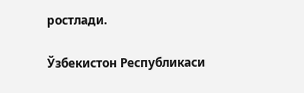ростлади.

Ўзбекистон Республикаси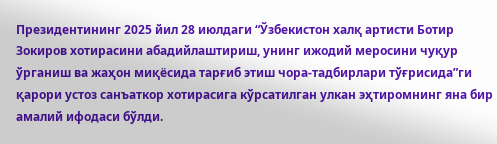Президентининг 2025 йил 28 июлдаги “Ўзбекистон халқ артисти Ботир Зокиров хотирасини абадийлаштириш, унинг ижодий меросини чуқур ўрганиш ва жаҳон миқёсида тарғиб этиш чора-тадбирлари тўғрисида”ги қарори устоз санъаткор хотирасига кўрсатилган улкан эҳтиромнинг яна бир амалий ифодаси бўлди.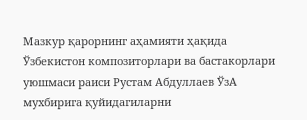Мазкур қарорнинг аҳамияти ҳақида Ўзбекистон композиторлари ва бастакорлари уюшмаси раиси Рустам Абдуллаев ЎзА мухбирига қуйидагиларни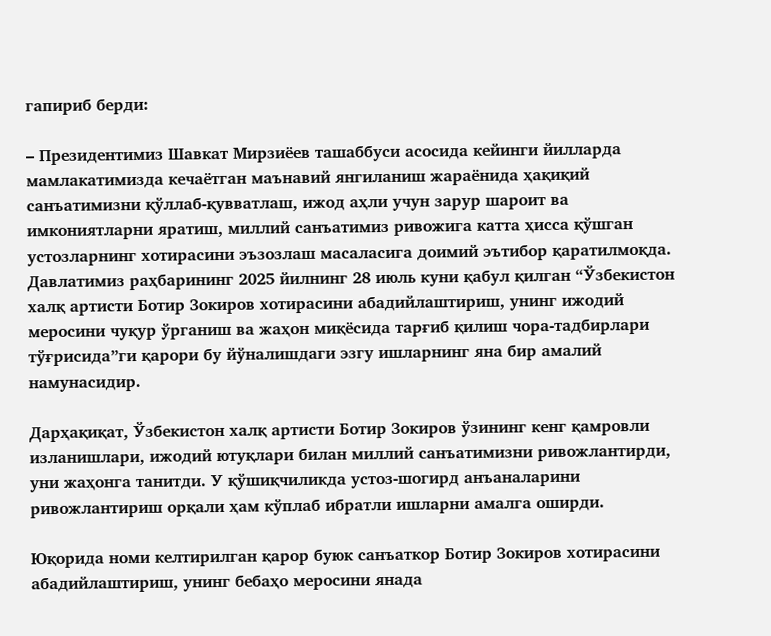гапириб берди:

– Президентимиз Шавкат Мирзиёев ташаббуси асосида кейинги йилларда мамлакатимизда кечаётган маънавий янгиланиш жараёнида ҳақиқий санъатимизни қўллаб-қувватлаш, ижод аҳли учун зарур шароит ва имкониятларни яратиш, миллий санъатимиз ривожига катта ҳисса қўшган устозларнинг хотирасини эъзозлаш масаласига доимий эътибор қаратилмоқда. Давлатимиз раҳбарининг 2025 йилнинг 28 июль куни қабул қилган “Ўзбекистон халқ артисти Ботир Зокиров хотирасини абадийлаштириш, унинг ижодий меросини чуқур ўрганиш ва жаҳон миқёсида тарғиб қилиш чора-тадбирлари тўғрисида”ги қарори бу йўналишдаги эзгу ишларнинг яна бир амалий намунасидир.

Дарҳақиқат, Ўзбекистон халқ артисти Ботир Зокиров ўзининг кенг қамровли изланишлари, ижодий ютуқлари билан миллий санъатимизни ривожлантирди, уни жаҳонга танитди. У қўшиқчиликда устоз-шогирд анъаналарини ривожлантириш орқали ҳам кўплаб ибратли ишларни амалга оширди.

Юқорида номи келтирилган қарор буюк санъаткор Ботир Зокиров хотирасини абадийлаштириш, унинг бебаҳо меросини янада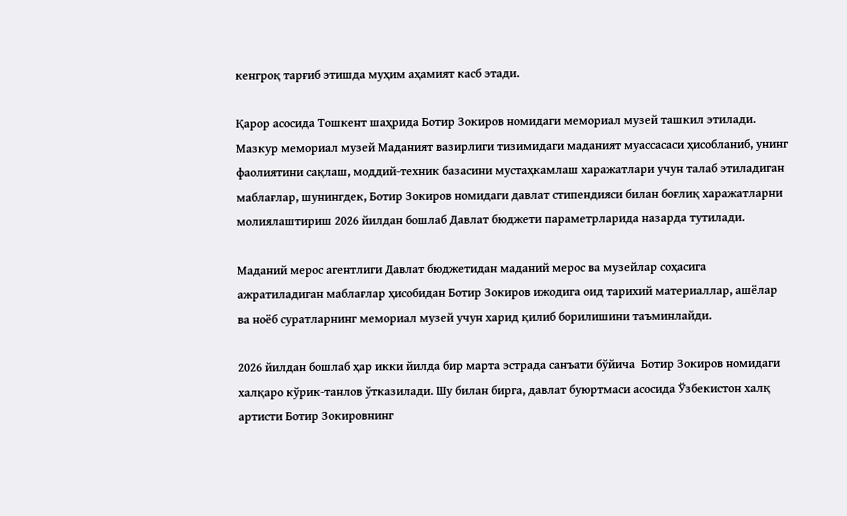кенгроқ тарғиб этишда муҳим аҳамият касб этади.

Қарор асосида Тошкент шаҳрида Ботир Зокиров номидаги мемориал музей ташкил этилади. Мазкур мемориал музей Маданият вазирлиги тизимидаги маданият муассасаси ҳисобланиб, унинг фаолиятини сақлаш, моддий-техник базасини мустаҳкамлаш харажатлари учун талаб этиладиган маблағлар, шунингдек, Ботир Зокиров номидаги давлат стипендияси билан боғлиқ харажатларни молиялаштириш 2026 йилдан бошлаб Давлат бюджети параметрларида назарда тутилади.

Маданий мерос агентлиги Давлат бюджетидан маданий мерос ва музейлар соҳасига ажратиладиган маблағлар ҳисобидан Ботир Зокиров ижодига оид тарихий материаллар, ашёлар ва ноёб суратларнинг мемориал музей учун харид қилиб борилишини таъминлайди.

2026 йилдан бошлаб ҳар икки йилда бир марта эстрада санъати бўйича  Ботир Зокиров номидаги халқаро кўрик-танлов ўтказилади. Шу билан бирга, давлат буюртмаси асосида Ўзбекистон халқ артисти Ботир Зокировнинг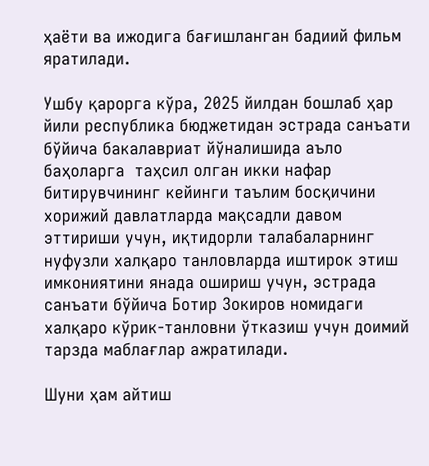ҳаёти ва ижодига бағишланган бадиий фильм яратилади.

Ушбу қарорга кўра, 2025 йилдан бошлаб ҳар йили республика бюджетидан эстрада санъати бўйича бакалавриат йўналишида аъло баҳоларга  таҳсил олган икки нафар битирувчининг кейинги таълим босқичини хорижий давлатларда мақсадли давом эттириши учун, иқтидорли талабаларнинг нуфузли халқаро танловларда иштирок этиш имкониятини янада ошириш учун, эстрада санъати бўйича Ботир Зокиров номидаги халқаро кўрик-танловни ўтказиш учун доимий тарзда маблағлар ажратилади.

Шуни ҳам айтиш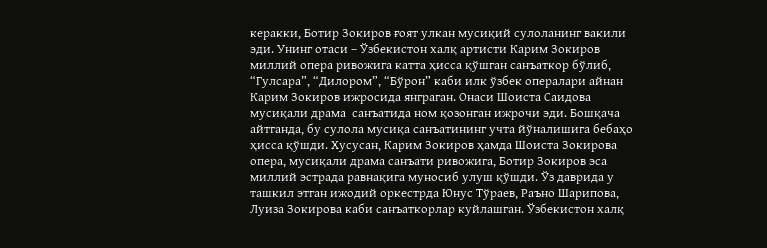керакки, Ботир Зокиров ғоят улкан мусиқий сулоланинг вакили эди. Унинг отаси – Ўзбекистон халқ артисти Карим Зокиров миллий опера ривожига катта ҳисса қўшган санъаткор бўлиб, “Гулсара”, “Дилором”, “Бўрон” каби илк ўзбек опералари айнан Карим Зокиров ижросида янграган. Онаси Шоиста Саидова мусиқали драма  санъатида ном қозонган ижрочи эди. Бошқача айтганда, бу сулола мусиқа санъатининг учта йўналишига бебаҳо ҳисса қўшди. Хусусан, Карим Зокиров ҳамда Шоиста Зокирова опера, мусиқали драма санъати ривожига, Ботир Зокиров эса миллий эстрада равнақига муносиб улуш қўшди. Ўз даврида у ташкил этган ижодий оркестрда Юнус Тўраев, Раъно Шарипова, Луиза Зокирова каби санъаткорлар куйлашган. Ўзбекистон халқ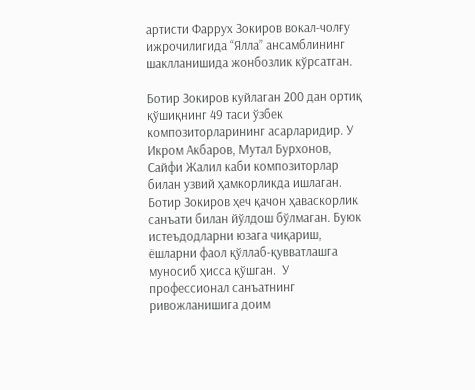артисти Фаррух Зокиров вокал-чолғу ижрочилигида “Ялла” ансамблининг шаклланишида жонбозлик кўрсатган.

Ботир Зокиров куйлаган 200 дан ортиқ қўшиқнинг 49 таси ўзбек  композиторларининг асарларидир. У Икром Акбаров, Мутал Бурхонов, Сайфи Жалил каби композиторлар билан узвий ҳамкорликда ишлаган. Ботир Зокиров ҳеч қачон ҳаваскорлик санъати билан йўлдош бўлмаган. Буюк истеъдодларни юзага чиқариш, ёшларни фаол қўллаб-қувватлашга муносиб ҳисса қўшган.  У профессионал санъатнинг ривожланишига доим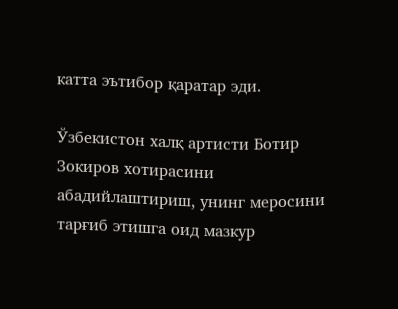катта эътибор қаратар эди.

Ўзбекистон халқ артисти Ботир Зокиров хотирасини абадийлаштириш, унинг меросини тарғиб этишга оид мазкур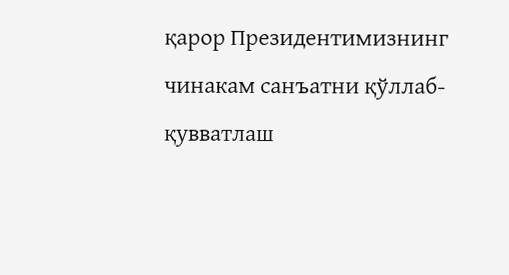қарор Президентимизнинг чинакам санъатни қўллаб-қувватлаш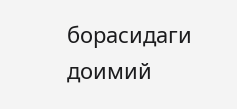борасидаги доимий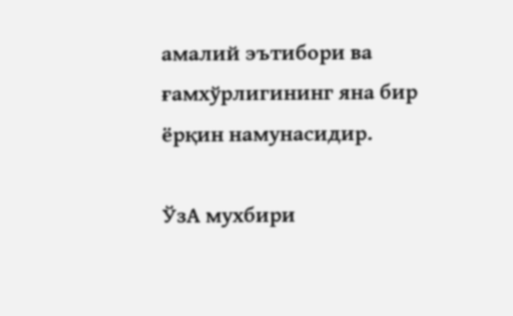амалий эътибори ва ғамхўрлигининг яна бир ёрқин намунасидир.

ЎзА мухбири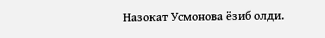Назокат Усмонова ёзиб олди.